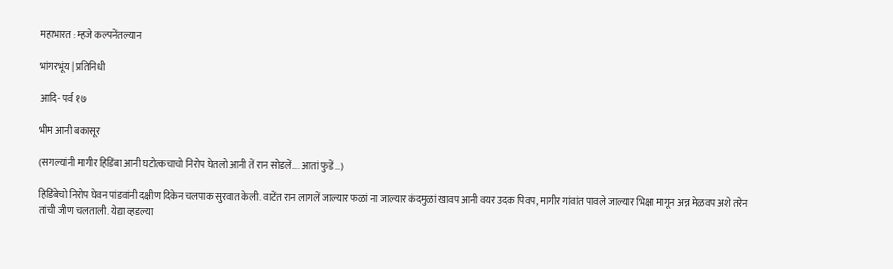महाभारत : म्हजे कल्पनेंतल्यान

भांगरभूंय | प्रतिनिधी

आदि- पर्व १७

भीम आनी बकासूर

(सगल्यांनी मागीर हिडिंबा आनी घटोत्कचाचो निरोप घेतलो आनी तें रान सोडलें…. आतां फुडें…)

हिडिंबेचो निरोप घेवन पांडवांनी दक्षीण दिकेन चलपाक सुरवात केली. वाटेंत रान लागलें जाल्यार फळां ना जाल्यार कंदमुळां खावप आनी वयर उदक पिवप, मागीर गांवांत पावले जाल्यार भिक्षा मागून अन्न मेळवप अशे तरेन तांची जीण चलताली. येद्या व्हडल्या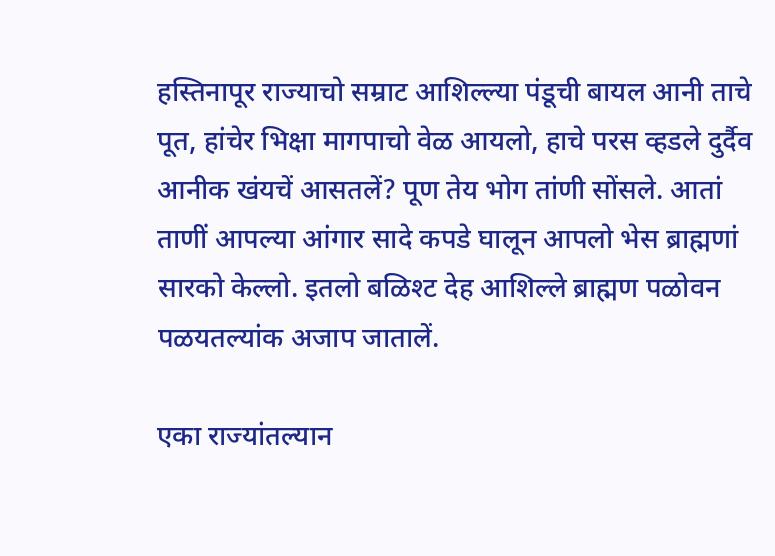हस्तिनापूर राज्याचो सम्राट आशिल्ल्या पंडूची बायल आनी ताचे पूत, हांचेर भिक्षा मागपाचो वेळ आयलो, हाचे परस व्हडले दुर्दैव आनीक खंयचें आसतलें? पूण तेय भोग तांणी सोंसले. आतां ताणीं आपल्या आंगार सादे कपडे घालून आपलो भेस ब्राह्मणां सारको केल्लो. इतलो बळिश्ट देह आशिल्ले ब्राह्मण पळोवन पळयतल्यांक अजाप जातालें.

एका राज्यांतल्यान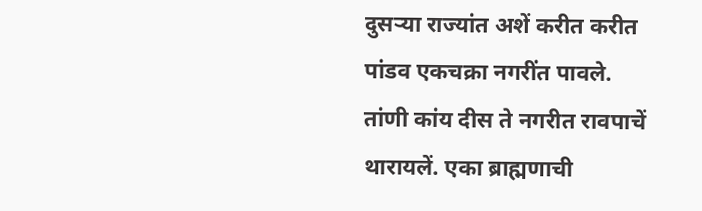दुसऱ्या राज्यांत अशें करीत करीत पांडव एकचक्रा नगरींत पावले. तांणी कांय दीस ते नगरीत रावपाचें थारायलें. एका ब्राह्मणाची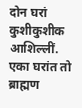दोन घरां कुशीकुशीक आशिल्लीं. एका घरांत तो ब्राह्मण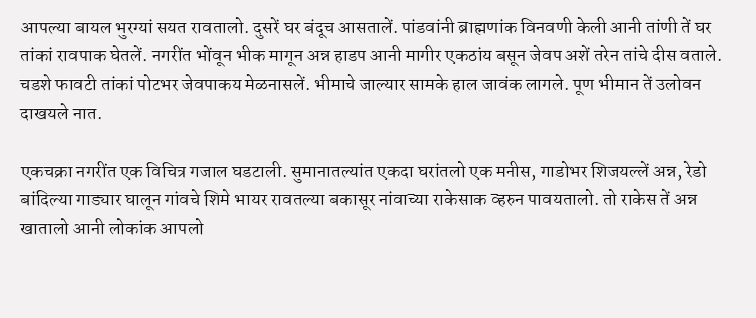आपल्या बायल भुरग्यां सयत रावतालो. दुसरें घर बंदूच आसतालें. पांडवांनी ब्राह्मणांक विनवणी केली आनी तांणी तें घर तांकां रावपाक घेतलें. नगरींत भोंवून भीक मागून अन्न हाडप आनी मागीर एकठांय बसून जेवप अशें तरेन तांचे दीस वताले. चडशे फावटी तांकां पोटभर जेवपाकय मेळनासलें. भीमाचे जाल्यार सामके हाल जावंक लागले. पूण भीमान तें उलोवन दाखयले नात.

एकचक्रा नगरींत एक विचित्र गजाल घडटाली. सुमानातल्यांत एकदा घरांतलो एक मनीस, गाडोभर शिजयल्लें अन्न, रेडो बांदिल्या गाड्यार घालून गांवचे शिमे भायर रावतल्या बकासूर नांवाच्या राकेसाक व्हरुन पावयतालो. तो राकेस तें अन्न खातालो आनी लोकांक आपलो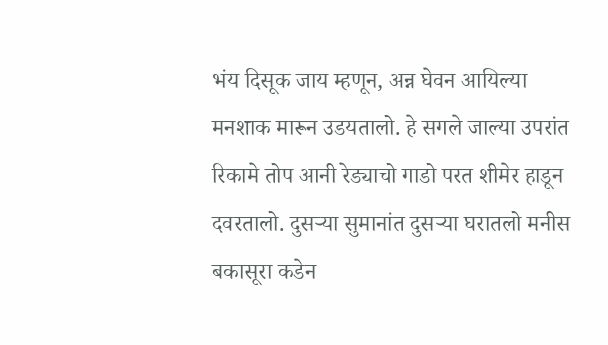भंय दिसूक जाय म्हणून, अन्न घेवन आयिल्या मनशाक मारून उडयतालो. हे सगले जाल्या उपरांत रिकामे तोप आनी रेड्याचो गाडो परत शीमेर हाडून दवरतालो. दुसऱ्या सुमानांत दुसऱ्या घरातलो मनीस बकासूरा कडेन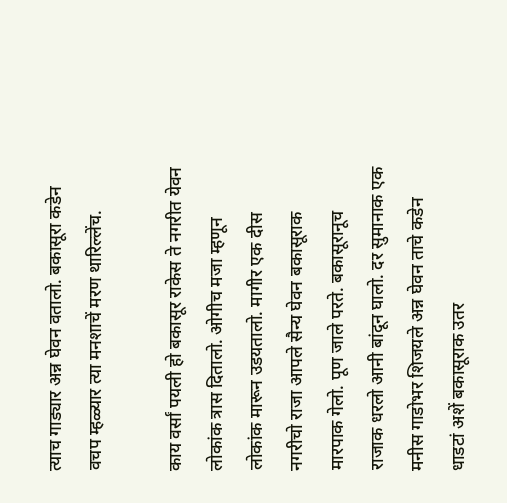त्याच गाड्यार अन्न घेवन वतालो. बकासूरा कडेन वचप म्हळ्यार त्या मनशाचें मरण थारिल्लेंच.

काय वर्सां पयली हो बकासूर राकेस ते नगरीत येवन लोकांक त्रास दितालो. ओगीच मजा म्हणून लोकांक मारून उडयतालो. मागीर एक दीस नगरीचो राजा आपले सैन्य घेवन बकासूराक मारपाक गेलो. पूण जाले परते. बकासूरानूच राजाक धरलो आनी बांदून घालो. दर सुमानाक एक मनीस गाडोभर शिजयले अन्न घेवन ताचे कडेन धाडटां अशें बकासूराक उतर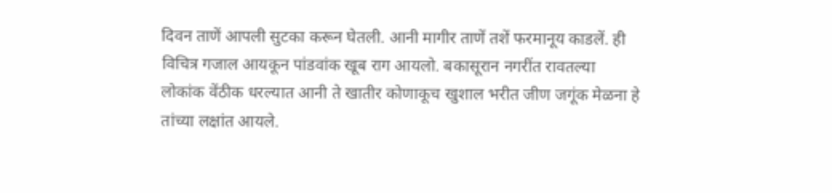दिवन ताणें आपली सुटका करून घेतली. आनी मागीर ताणें तशें फरमानूय काडलें. ही विचित्र गजाल आयकून पांडवांक खूब राग आयलो. बकासूरान नगरींत रावतल्या लोकांक वेंठीक धरल्यात आनी ते खातीर कोणाकूच खुशाल भरीत जीण जगूंक मेळना हे तांच्या लक्षांत आयले.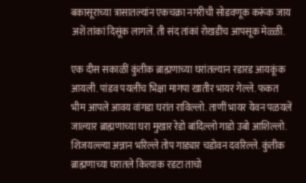बकासूराच्या त्रासातल्यांन एकचक्रा नगरीची सोडवणूक करूंक जाय अशें तांकां दिसूंक लागलें. ती संद तांकां रोखडीच आपसूक मेळ्ळी.

एक दीस सकाळीं कुंतीक ब्राह्मणाच्या घरांतल्यान रडारड आयकूंक आयली. पांडव पयलींच भिक्षा मागपा खातीर भायर गेल्ले. फकत भीम आपले आवय वांगडा घरांत राविल्लो. ताणीं भायर येवन पळयलें जाल्यार ब्राह्मणाच्या घरा मुखार रेडो बांदिल्लो गाडो उबो आशिल्लो. शिजयल्ल्या अन्नान भरिल्ले तोप गाड्यार चडोवन दवरिल्ले. कुंतीक ब्राह्मणाच्या घरातले कित्याक रडटा ताचो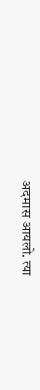अदमास आयलो. त्या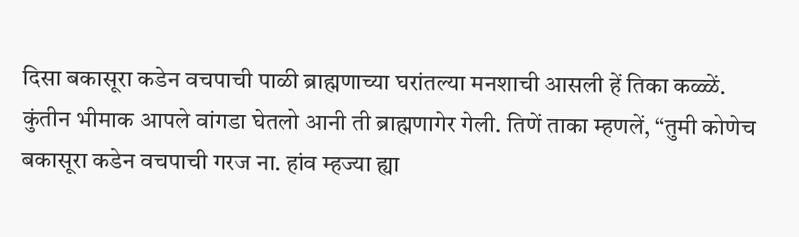दिसा बकासूरा कडेन वचपाची पाळी ब्राह्मणाच्या घरांतल्या मनशाची आसली हें तिका कळ्ळें. कुंतीन भीमाक आपले वांगडा घेतलो आनी ती ब्राह्मणागेर गेली. तिणें ताका म्हणलें, “तुमी कोणेच बकासूरा कडेन वचपाची गरज ना. हांव म्हज्या ह्या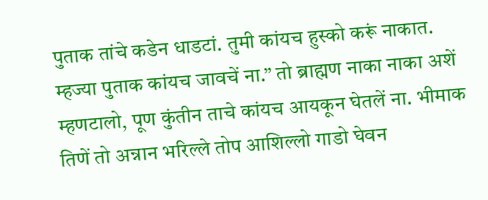पुताक तांचे कडेन धाडटां. तुमी कांयच हुस्को करूं नाकात. म्हज्या पुताक कांयच जावचें ना.” तो ब्राह्मण नाका नाका अशें म्हणटालो, पूण कुंतीन ताचे कांयच आयकून घेतलें ना. भीमाक तिणें तो अन्नान भरिल्ले तोप आशिल्लो गाडो घेवन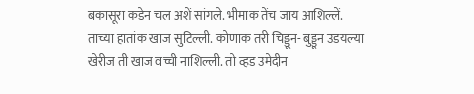बकासूरा कडेन चल अशें सांगले. भीमाक तेंच जाय आशिल्लें. ताच्या हातांक खाज सुटिल्ली. कोणाक तरी चिड्डून- बुड्डून उडयल्या खेरीज ती खाज वच्ची नाशिल्ली. तो व्हड उमेदीन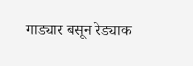गाड्यार बसून रेड्याक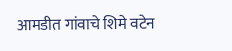आमडीत गांवाचे शिमे वटेन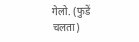गेलो. (फुडें चलता)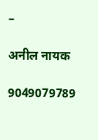–

अनील नायक

9049079789